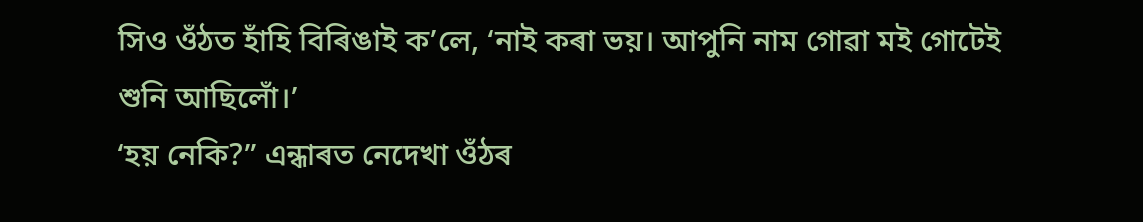সিও ওঁঠত হাঁহি বিৰিঙাই ক’লে, ‘নাই কৰা ভয়। আপুনি নাম গোৱা মই গোটেই
শুনি আছিলোঁ।’
‘হয় নেকি?” এন্ধাৰত নেদেখা ওঁঠৰ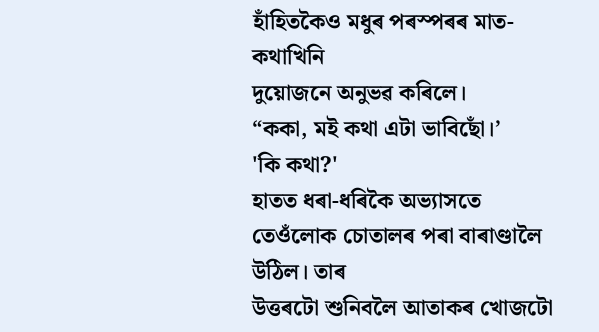হাঁহিতকৈও মধুৰ পৰস্পৰৰ মাত-কথাখিনি
দুয়োজনে অনুভৱ কৰিলে।
“ককা, মই কথা এটা ভাবিছোঁ।’
'কি কথা?'
হাতত ধৰা-ধৰিকৈ অভ্যাসতে তেওঁলোক চোতালৰ পৰা বাৰাণ্ডালৈ উঠিল। তাৰ
উত্তৰটো শুনিবলৈ আতাকৰ খোজটো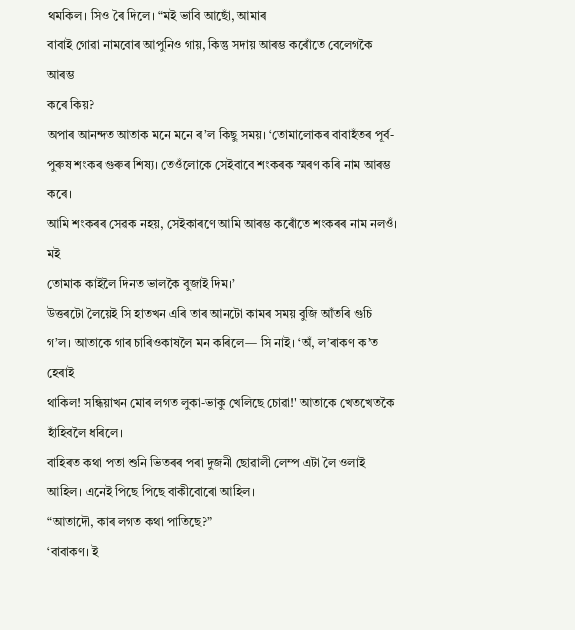থমকিল। সিও ৰৈ দিলে। “মই ভাবি আছোঁ, আমাৰ
বাবাই গোৱা নামবোৰ আপুনিও গায়, কিন্তু সদায় আৰম্ভ কৰোঁতে বেলেগকৈ আৰম্ভ
কৰে কিয়?
অপাৰ আনন্দত আতাক মনে মনে ৰ’ল কিছু সময়। ‘তোমালোকৰ বাবাহঁতৰ পূৰ্ব-
পুৰুষ শংকৰ গুৰুৰ শিষ্য। তেওঁলোকে সেইবাবে শংকৰক স্মৰণ কৰি নাম আৰম্ভ কৰে।
আমি শংকৰৰ সেৱক নহয়, সেইকাৰণে আমি আৰম্ভ কৰোঁতে শংকৰৰ নাম নলওঁ। মই
তোমাক কাইলৈ দিনত ভালকৈ বুজাই দিম।’
উত্তৰটো লৈয়েই সি হাতখন এৰি তাৰ আনটো কামৰ সময় বুজি আঁতৰি গুচি
গ’ল। আতাকে গাৰ চাৰিওকাষলৈ মন কৰিলে— সি নাই। ‘অঁ, ল’ৰাকণ ক’ত হেৰাই
থাকিল! সন্ধিয়াখন মোৰ লগত লুকা-ভাকু খেলিছে চোৱা!' আতাকে খেতখেতকৈ
হাঁহিবলৈ ধৰিলে।
বাহিৰত কথা পতা শুনি ভিতৰৰ পৰা দুজনী ছোৱালী লেম্প এটা লৈ ওলাই
আহিল। এনেই পিছে পিছে বাকীবোৰো আহিল।
“আতাদৌ, কাৰ লগত কথা পাতিছে?”
‘বাবাকণ। ই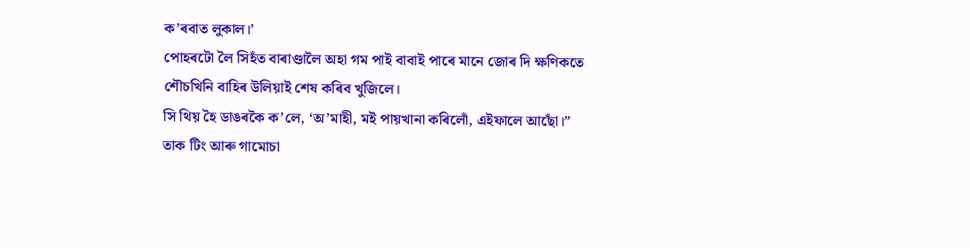ক’ৰবাত লুকাল।’
পোহৰটো লৈ সিহঁত বাৰাণ্ডালৈ অহা গম পাই বাবাই পাৰে মানে জোৰ দি ক্ষণিকতে
শৌচখিনি বাহিৰ উলিয়াই শেষ কৰিব খুজিলে।
সি থিয় হৈ ডাঙৰকৈ ক’লে, ‘অ’মাহী, মই পায়খানা কৰিলোঁ, এইফালে আছোঁ।”
তাক টিং আৰু গামোচা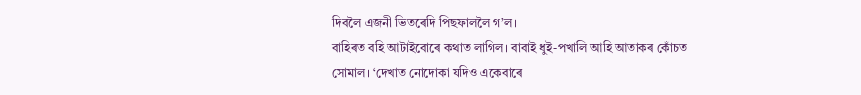দিবলৈ এজনী ভিতৰেদি পিছফাললৈ গ’ল।
বাহিৰত বহি আটাইবোৰে কথাত লাগিল। বাবাই ধুই-পখালি আহি আতাকৰ কোঁচত
সোমাল। ‘দেখাত নোদোকা যদিও একেবাৰে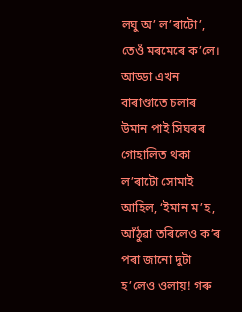লঘু অ’ ল’ৰাটো’, তেওঁ মৰমেৰে ক’লে।
আড্ডা এখন বাৰাণ্ডাতে চলাৰ উমান পাই সিঘৰৰ গোহালিত থকা ল’ৰাটো সোমাই
আহিল, ‘ইমান ম’হ, আঁঠুৱা তৰিলেও ক’ৰ পৰা জানো দুটা হ’লেও ওলায়! গৰু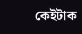কেইটাক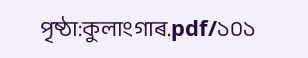পৃষ্ঠা:কুলাংগাৰ.pdf/১০১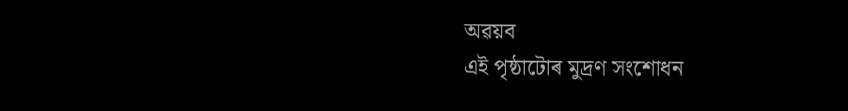অৱয়ব
এই পৃষ্ঠাটোৰ মুদ্ৰণ সংশোধন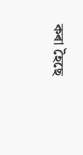কৰা হৈছে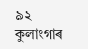৯২
কুলাংগাৰ